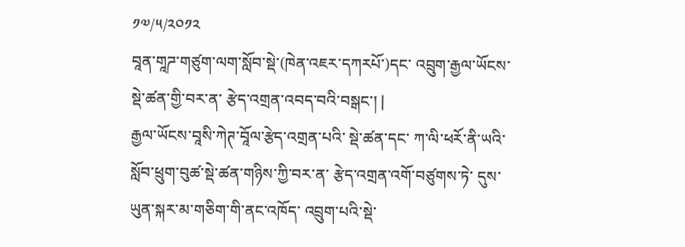༡༧/༥/༢༠༡༢
བཱན་གཱཌ་གཙུག་ལག་སློབ་སྡེ་(ཁེན་འཇར་དཀརཔོ་)དང་ འབྲུག་རྒྱལ་ཡོངས་སྡེ་ཚན་གྱི་བར་ན་ རྩེད་འགྲན་འབད་བའི་བསྒང་། |
རྒྱལ་ཡོངས་བཱསི་ཀེཊ་བཱོལ་རྩེད་འགྲན་པའི་ སྡེ་ཚན་དང་ ཀ་ལི་ཕརོ་ནི་ཡའི་ སློབ་ཕྲུག་བུཚ་སྡེ་ཚན་གཉིས་ཀྱི་བར་ན་ རྩེད་འགྲན་འགོ་བཙུགས་ཏེ་ དུས་ཡུན་སྐར་མ་གཅིག་གི་ནང་འཁོད་ འབྲུག་པའི་སྡེ་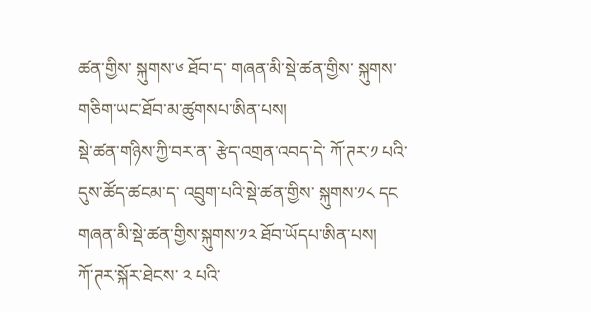ཚན་གྱིས་ སྐུགས་༦ ཐོབ་ད་ གཞན་མི་སྡེ་ཚན་གྱིས་ སྐུགས་གཅིག་ཡང་ཐོབ་མ་ཚུགསཔ་ཨིན་པས།
སྡེ་ཚན་གཉིས་ཀྱི་བར་ན་ རྩེད་འགྲན་འབད་དེ་ ཀོ་ཊར་༡ པའི་དུས་ཚོད་ཚངམ་ད་ འབྲུག་པའི་སྡེ་ཚན་གྱིས་ སྐུགས་༡༨ དང གཞན་མི་སྡེ་ཚན་གྱིས་སྐུགས་༡༢ ཐོབ་ཡོདཔ་ཨིན་པས།
ཀོ་ཊར་སྐོར་ཐེངས་ ༢ པའི་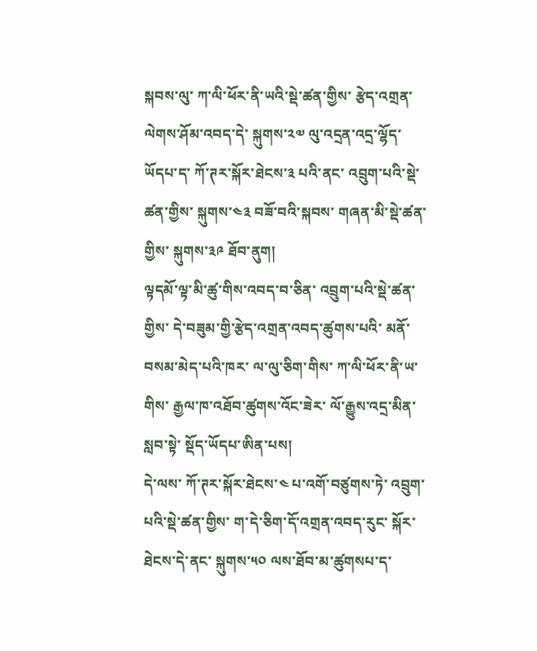སྐབས་ལུ་ ཀ་ལི་ཕོར་ནི་ཡའི་སྡེ་ཚན་གྱིས་ རྩེད་འགྲན་ལེགས་ཤོམ་འབད་དེ་ སྐུགས་༢༧ ལུ་འདྲན་འདྲ་ལྷོད་ཡོདཔ་ད་ ཀོ་ཊར་སྐོར་ཐེངས་༣ པའི་ནང་ འབྲུག་པའི་སྡེ་ཚན་གྱིས་ སྐུགས་༤༣ བཟོ་བའི་སྐབས་ གཞན་མི་སྡེ་ཚན་གྱིས་ སྐུགས་༣༩ ཐོབ་ནུག།
ལྟདམོ་ལྟ་མི་ཚུ་གིས་འབད་བ་ཅིན་ འབྲུག་པའི་སྡེ་ཚན་གྱིས་ དེ་བཟུམ་གྱི་རྩེད་འགྲན་འབད་ཚུགས་པའི་ མནོ་བསམ་མེད་པའི་ཁར་ ལ་ལུ་ཅིག་གིས་ ཀ་ལི་ཕོར་ནི་ཡ་གིས་ རྒྱལ་ཁ་འཐོབ་ཚུགས་འོང་ཟེར་ ལོ་རྒྱུས་འདྲ་མིན་སླབ་སྟེ་ སྡོད་ཡོདཔ་ཨིན་པས།
དེ་ལས་ ཀོ་ཊར་སྐོར་ཐེངས་༤ པ་འགོ་བཙུགས་ཏེ་ འབྲུག་པའི་སྡེ་ཚན་གྱིས་ ག་དེ་ཅིག་དོ་འགྲན་འབད་རུང་ སྐོར་ཐེངས་དེ་ནང་ སྐུགས་༥༠ ལས་ཐོབ་མ་ཚུགསཔ་ད་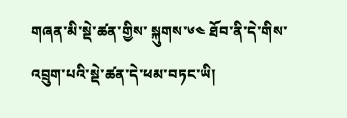གཞན་མི་སྡེ་ཚན་གྱིས་ སྐུགས་༦༤ ཐོབ་ནི་དེ་གིས་ འབྲུག་པའི་སྡེ་ཚན་དེ་ཕམ་བཏང་ཡི།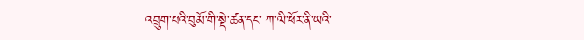འབྲུག་པའི་བུམོ་གི་སྡེ་ཚན་དང་ ཀ་ལི་ཕོར་ནི་ཡའི་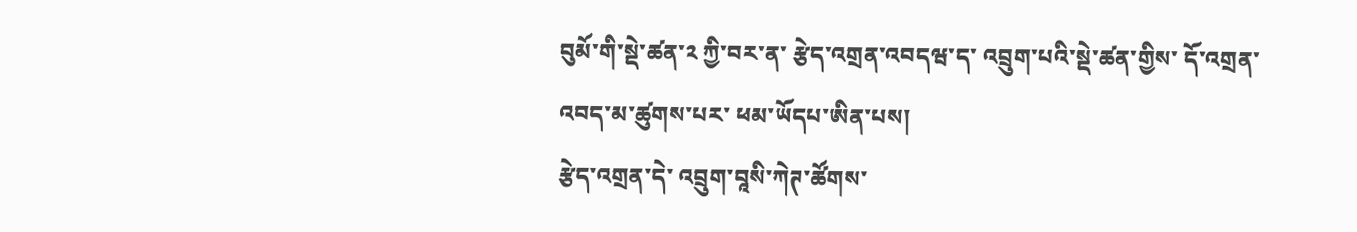བུམོ་གི་སྡེ་ཚན་༢ ཀྱི་བར་ན་ རྩེད་འགྲན་འབདཝ་ད་ འབྲུག་པའི་སྡེ་ཚན་གྱིས་ དོ་འགྲན་འབད་མ་ཚུགས་པར་ ཕམ་ཡོདཔ་ཨིན་པས།
རྩེད་འགྲན་དེ་ འབྲུག་བཱསི་ཀེཊ་ཚོགས་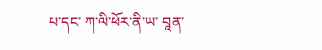པ་དང་ ཀ་ལི་ཕོར་ནི་ཡ་ བཱན་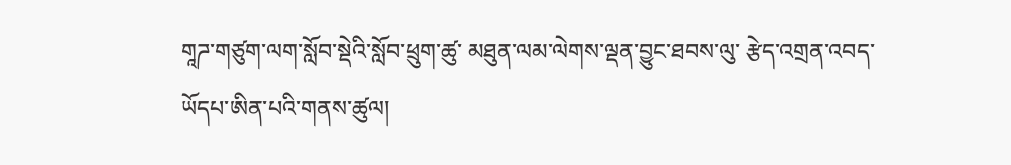གཱཌ་གཙུག་ལག་སློབ་སྡེའི་སློབ་ཕྲུག་ཚུ་ མཐུན་ལམ་ལེགས་ལྡན་བྱུང་ཐབས་ལུ་ རྩེད་འགྲན་འབད་ཡོདཔ་ཨིན་པའི་གནས་ཚུལ།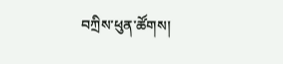བཀྲིས་ཕུན་ཚོགས།